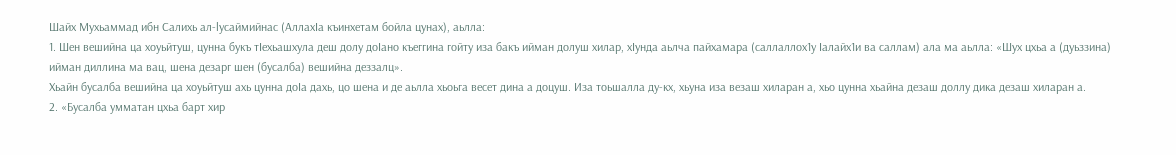Шайх Мухьаммад ибн Салихь ал-lусаймийнас (АллахIа къинхетам бойла цунах), аьлла:
1. Шен вешийна ца хоуьйтуш, цунна букъ тIехьашхула деш долу доIано къеггина гойту иза бакъ ийман долуш хилар, хIунда аьлча пайхамара (саллаллох1у Iалайх1и ва саллам) ала ма аьлла: «Шух цхьа а (дуьззина) ийман диллина ма вац, шена дезарг шен (бусалба) вешийна деззалц».
Хьайн бусалба вешийна ца хоуьйтуш ахь цунна доIа дахь, цо шена и де аьлла хьоьга весет дина а доцуш. Иза тоьшалла ду-кх, хьуна иза везаш хиларан а, хьо цунна хьайна дезаш доллу дика дезаш хиларан а.
2. «Бусалба умматан цхьа барт хир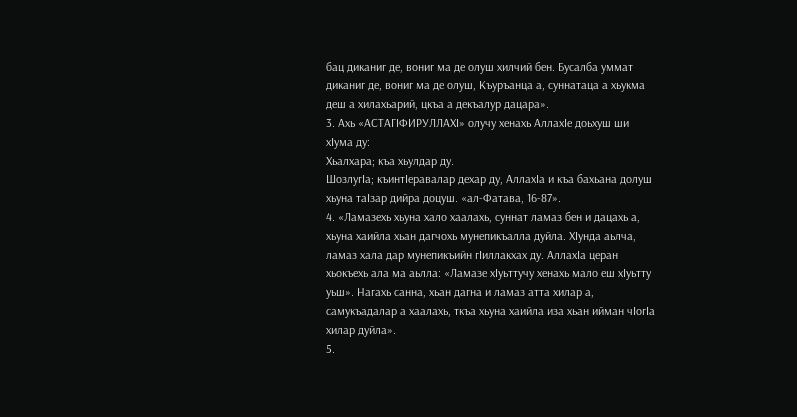бац диканиг де, вониг ма де олуш хилчий бен. Бусалба уммат диканиг де, вониг ма де олуш, Къуръанца а, суннатаца а хьукма деш а хилахьарий, цкъа а декъалур дацара».
3. Ахь «АСТАГIФИРУЛЛАХI» олучу хенахь АллахIе доьхуш ши хIума ду:
Хьалхара; къа хьулдар ду.
ШозлугIа; къинтIеравалар дехар ду, АллахIа и къа бахьана долуш хьуна таIзар дийра доцуш. «ал-Фатава, 16-87».
4. «Ламазехь хьуна хало хаалахь, суннат ламаз бен и дацахь а, хьуна хаийла хьан дагчохь мунепикъалла дуйла. ХIунда аьлча, ламаз хала дар мунепикъийн гIиллакхах ду. АллахIа церан хьокъехь ала ма аьлла: «Ламазе хIуьттучу хенахь мало еш хIуьтту уьш». Нагахь санна, хьан дагна и ламаз атта хилар а, самукъадалар а хаалахь, ткъа хьуна хаийла иза хьан ийман чIогIа хилар дуйла».
5.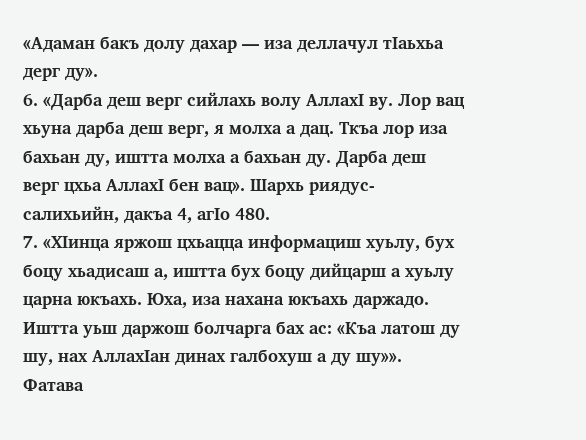«Адаман бакъ долу дахар — иза деллачул тIаьхьа дерг ду».
6. «Дарба деш верг сийлахь волу АллахI ву. Лор вац хьуна дарба деш верг, я молха а дац. Ткъа лор иза бахьан ду, иштта молха а бахьан ду. Дарба деш верг цхьа АллахI бен вац». Шархь риядус-салихьийн, дакъа 4, агIо 480.
7. «ХIинца яржош цхьацца информациш хуьлу, бух боцу хьадисаш а, иштта бух боцу дийцарш а хуьлу царна юкъахь. Юха, иза нахана юкъахь даржадо. Иштта уьш даржош болчарга бах ас: «Къа латош ду шу, нах АллахIан динах галбохуш а ду шу»». Фатава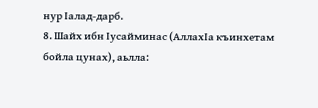нур Iалад-дарб.
8. Шайх ибн Iусайминас (АллахIа къинхетам бойла цунах), аьлла: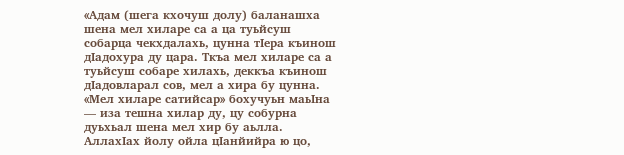«Адам (шега кхочуш долу) баланашха шена мел хиларе са а ца туьйсуш собарца чекхдалахь, цунна тIера къинош дIадохура ду цара. Ткъа мел хиларе са а туьйсуш собаре хилахь, деккъа къинош дIадовларал сов, мел а хира бу цунна.
«Мел хиларе сатийсар» бохучуьн маьIна — иза тешна хилар ду, цу собурна дуьхьал шена мел хир бу аьлла. АллахIах йолу ойла цIанйийра ю цо,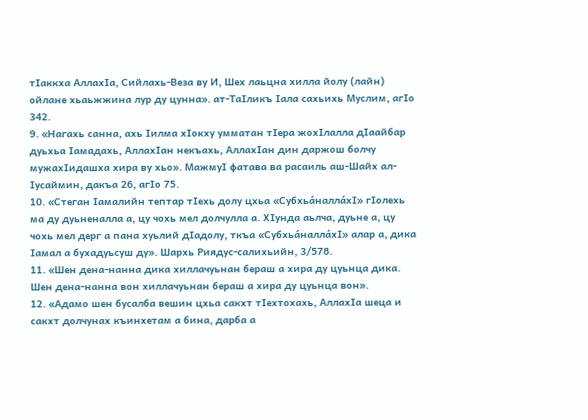тIаккха АллахIа, Сийлахь-Веза ву И, Шех лаьцна хилла йолу (лайн) ойлане хьаьжжина лур ду цунна». ат-ТаIликъ Iала сахьихь Муслим, агIо 342.
9. «Нагахь санна, ахь Iилма хIокху умматан тIера жохIлалла дIаайбар дуьхьа Iамадахь, АллахIан некъахь, АллахIан дин даржош болчу мужахIидашха хира ву хьо». МажмуI фатава ва расаиль аш-Шайх ал-Iусаймин, дакъа 26, агIо 75.
10. «Стеган Iамалийн тептар тIехь долу цхьа «СубхьáналлáхI» гIолехь ма ду дуьненалла а, цу чохь мел долчулла а. ХIунда аьлча, дуьне а, цу чохь мел дерг а пана хуьлий дIадолу, ткъа «СубхьáналлáхI» алар а, дика Iамал а бухадуьсуш ду». Шархь Риядус-салихьийн, 3/578.
11. «Шен дена-нанна дика хиллачуьнан бераш а хира ду цуьнца дика. Шен дена-нанна вон хиллачуьнан бераш а хира ду цуьнца вон».
12. «Адамо шен бусалба вешин цхьа сакхт тIехтохахь, АллахIа шеца и сакхт долчунах къинхетам а бина, дарба а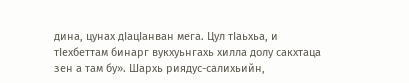дина, цунах дIацIанван мега. Цул тIаьхьа, и тIехбеттам бинарг вукхуьнгахь хилла долу сакхтаца зен а там бу». Шархь риядус-салихьийн,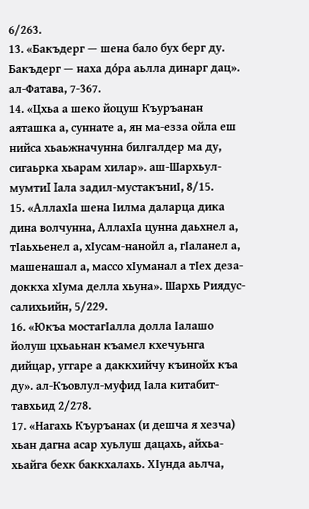6/263.
13. «Бакъдерг — шена бало бух берг ду. Бакъдерг — наха дóра аьлла динарг дац». ал-Фатава, 7-367.
14. «Цхьа а шеко йоцуш Къуръанан аяташка а, суннате а, ян ма-езза ойла еш нийса хьаьжначунна билгалдер ма ду, сигаьрка хьарам хилар». аш-Шархьул-мумтиI Iала задил-мустакъниI, 8/15.
15. «АллахIа шена Iилма даларца дика дина волчунна, АллахIа цунна даьхнел а, тIаьхьенел а, хIусам-нанойл а, гIаланел а, машенашал а, массо хIуманал а тIех деза-доккха хIума делла хьуна». Шархь Риядус-салихьийн, 5/229.
16. «Юкъа мостагIалла долла Iалашо йолуш цхьаьнан къамел кхечуьнга дийцар, уггаре а даккхийчу къинойх къа ду». ал-Къовлул-муфид Iала китабит-тавхьид 2/278.
17. «Нагахь Къуръанах (и дешча я хезча) хьан дагна асар хуьлуш дацахь, айхьа-хьайга бехк баккхалахь. ХIунда аьлча,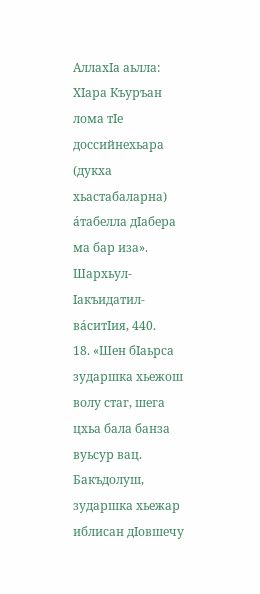АллахIа аьлла: ХIара Къуръан лома тIе доссийнехьара (дукха хьастабаларна) áтабелла дIабера ма бар иза». Шархьул-Iакъидатил-вáситIия, 440.
18. «Шен бIаьрса зударшка хьежош волу стаг, шега цхьа бала банза вуьсур вац. Бакъдолуш, зударшка хьежар иблисан дIовшечу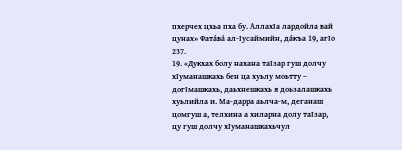пхерчех цхьа пха бу. АллахIа лардойла вай цунах» Фатáвá ал-Iусаймийн, дáкъа 19, агIо 237.
19. «Дукхах болу нахана таIзар гуш долчу хIуманашкахь бен ца хуьлу моьтту – догIмашкахь, даьхнешкахь я доьзалашкахь хуьлийла и. Ма-дарра аьлча-м, деганаш цомгуш а, телхина а хиларна долу таIзар, цу гуш долчу хIуманашкахьчул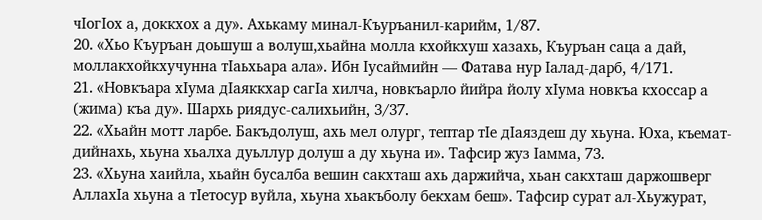чIогIох а, доккхох а ду». Ахькаму минал-Къуръанил-карийм, 1/87.
20. «Хьо Къуръан доьшуш а волуш,хьайна молла кхойкхуш хазахь, Къуръан саца а дай, моллакхойкхучунна тIаьхьара ала». Ибн Iусаймийн — Фатава нур Iалад-дарб, 4/171.
21. «Новкъара хIума дIаяккхар сагIа хилча, новкъарло йийра йолу хIума новкъа кхоссар а (жима) къа ду». Шархь риядус-салихьийн, 3/37.
22. «Хьайн мотт ларбе. Бакъдолуш, ахь мел олург, тептар тIе дIаяздеш ду хьуна. Юха, къемат-дийнахь, хьуна хьалха дуьллур долуш а ду хьуна и». Тафсир жуз Iамма, 73.
23. «Хьуна хаийла, хьайн бусалба вешин сакхташ ахь даржийча, хьан сакхташ даржошверг АллахIа хьуна а тIетосур вуйла, хьуна хьакъболу бекхам беш». Тафсир сурат ал-Хьужурат,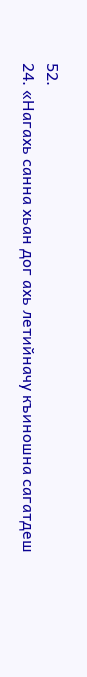52.
24. «Нагахь санна хьан дог ахь летийначу къиношна сагатдеш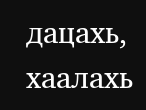дацахь, хаалахь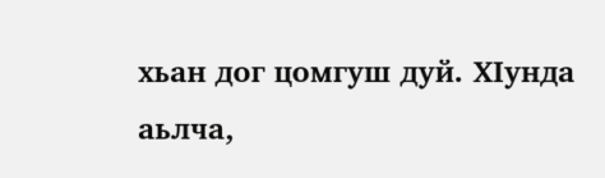хьан дог цомгуш дуй. ХIунда аьлча,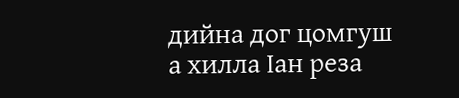дийна дог цомгуш а хилла Iан реза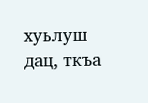хуьлуш дац, ткъа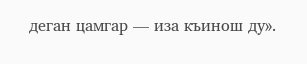деган цамгар — иза къинош ду».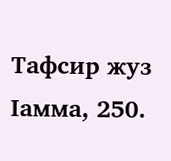Тафсир жуз Iамма, 250.